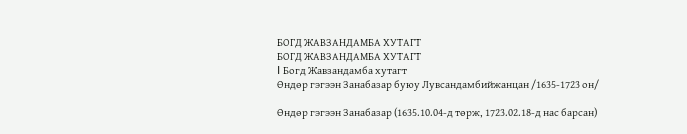БОГД ЖАВЗАНДАМБА ХУТАГТ
БОГД ЖАВЗАНДАМБА ХУТАГТ
I Богд Жавзандамба хутагт
Өндөр гэгээн Занабазар буюу Лувсандамбийжанцан /1635-1723 он/

Өндөр гэгээн Занабазар (1635.10.04-д төрж, 1723.02.18-д нас барсан)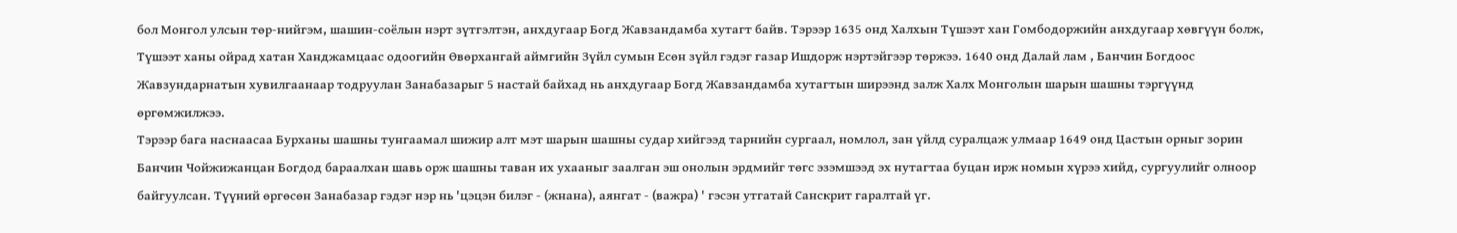бол Монгол улсын төр-нийгэм, шашин-соёлын нэрт зүтгэлтэн, анхдугаар Богд Жавзандамба хутагт байв. Тэрээр 1635 онд Халхын Түшээт хан Гомбодоржийн анхдугаар хөвгүүн болж, Түшээт ханы ойрад хатан Ханджамцаас одоогийн Өвөрхангай аймгийн Зүйл сумын Есөн зүйл гэдэг газар Ишдорж нэртэйгээр төржээ. 1640 онд Далай лам , Банчин Богдоос Жавзундарнатын хувилгаанаар тодруулан Занабазарыг 5 настай байхад нь анхдугаар Богд Жавзандамба хутагтын ширээнд залж Халх Монголын шарын шашны тэргүүнд өргөмжилжээ.
Тэрээр бага наснаасаа Бурханы шашны тунгаамал шижир алт мэт шарын шашны судар хийгээд тарнийн сургаал, номлол, зан үйлд суралцаж улмаар 1649 онд Цастын орныг зорин Банчин Чойжижанцан Богдод бараалхан шавь орж шашны таван их ухааныг заалган эш онолын эрдмийг төгс эзэмшээд эх нутагтаа буцан ирж номын хүрээ хийд, сургуулийг олноор байгуулсан. Түүний өргөсөн Занабазар гэдэг нэр нь 'цэцэн билэг - (жнана), аянгат - (важра) ' гэсэн утгатай Санскрит гаралтай үг.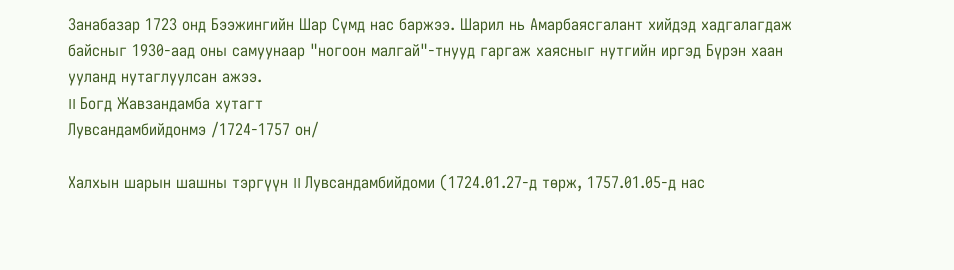Занабазар 1723 онд Бээжингийн Шар Сүмд нас баржээ. Шарил нь Амарбаясгалант хийдэд хадгалагдаж байсныг 1930-аад оны самуунаар "ногоон малгай"-тнууд гаргаж хаясныг нутгийн иргэд Бүрэн хаан ууланд нутаглуулсан ажээ.
II Богд Жавзандамба хутагт
Лувсандамбийдонмэ /1724-1757 он/

Халхын шарын шашны тэргүүн II Лувсандамбийдоми (1724.01.27-д төрж, 1757.01.05-д нас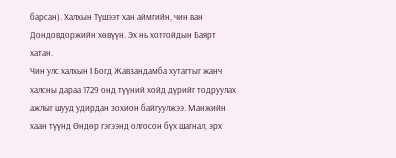барсан). Халхын Түшээт хан аймгийн, чин ван Дондовдоржийн хөвүүн. Эх нь хотгойдын Баярт хатан.
Чин улс халхын I Богд Жавзандамба хутагтыг жанч халсны дараа 1729 онд түүний хойд дүрийг тодруулах ажлыг шууд удирдан зохион байгуулжээ. Манжийн хаан түүнд Өндөр гэгээнд олгосон бүх шагнал, эрх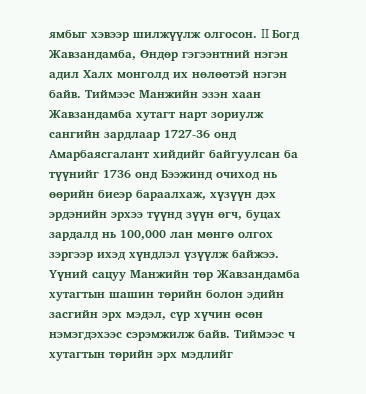ямбыг хэвээр шилжүүлж олгосон. II Богд Жавзандамба, Өндөр гэгээнтний нэгэн адил Халх монголд их нөлөөтэй нэгэн байв. Тиймээс Манжийн эзэн хаан Жавзандамба хутагт нарт зориулж сангийн зардлаар 1727-36 онд Амарбаясгалант хийдийг байгуулсан ба түүнийг 1736 онд Бээжинд очиход нь өөрийн биеэр бараалхаж, хүзүүн дэх эрдэнийн эрхээ түүнд зүүн өгч, буцах зардалд нь 100,000 лан мөнгө олгох зэргээр ихэд хүндлэл үзүүлж байжээ. Үүний сацуу Манжийн төр Жавзандамба хутагтын шашин төрийн болон эдийн засгийн эрх мэдэл, сүр хүчин өсөн нэмэгдэхээс сэрэмжилж байв. Тиймээс ч хутагтын төрийн эрх мэдлийг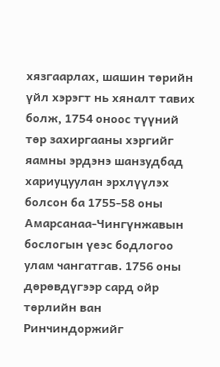хязгаарлах, шашин төрийн үйл хэрэгт нь хяналт тавих болж, 1754 оноос түүний төр захиргааны хэргийг яамны эрдэнэ шанзудбад хариуцуулан эрхлүүлэх болсон ба 1755-58 оны Амарсанаа-Чингүнжавын бослогын үеэс бодлогоо улам чангатгав. 1756 оны дөрөвдүгээр сард ойр төрлийн ван Ринчиндоржийг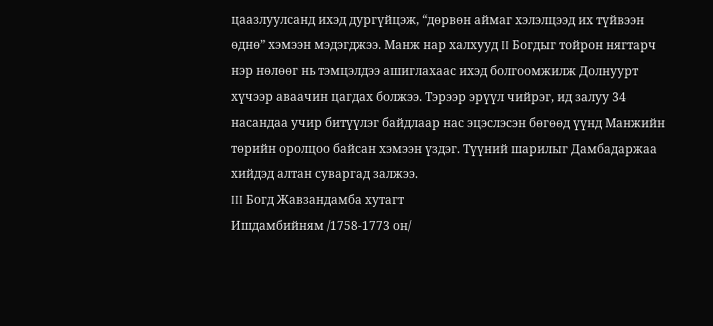цаазлуулсанд ихэд дургүйцэж, “дөрвөн аймаг хэлэлцээд их түйвээн өднө” хэмээн мэдэгджээ. Манж нар халхууд II Богдыг тойрон нягтарч нэр нөлөөг нь тэмцэлдээ ашиглахаас ихэд болгоомжилж Долнуурт хүчээр аваачин цагдах болжээ. Тэрээр эрүүл чийрэг, ид залуу 34 насандаа учир битүүлэг байдлаар нас эцэслэсэн бөгөөд үүнд Манжийн төрийн оролцоо байсан хэмээн үздэг. Түүний шарилыг Дамбадаржаа хийдэд алтан суваргад залжээ.
III Богд Жавзандамба хутагт
Ишдамбийням /1758-1773 он/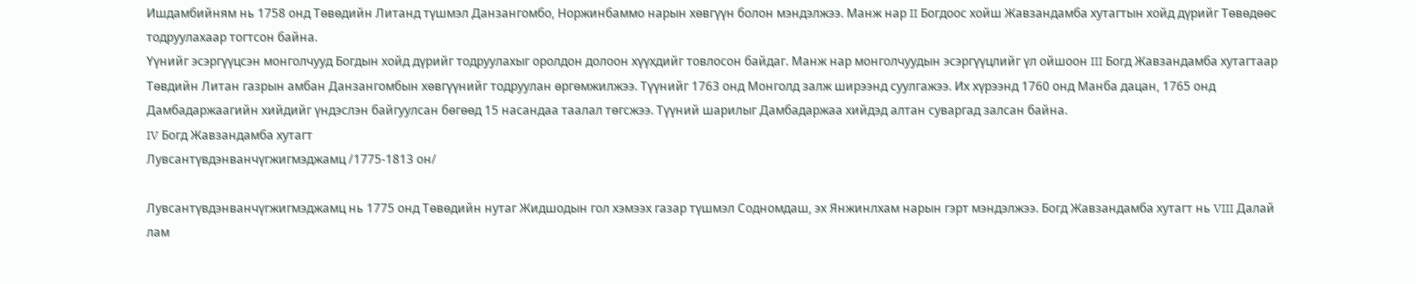Ишдамбийням нь 1758 онд Төвөдийн Литанд түшмэл Данзангомбо, Норжинбаммо нарын хөвгүүн болон мэндэлжээ. Манж нар II Богдоос хойш Жавзандамба хутагтын хойд дүрийг Төвөдөөс тодруулахаар тогтсон байна.
Үүнийг эсэргүүцсэн монголчууд Богдын хойд дүрийг тодруулахыг оролдон долоон хүүхдийг товлосон байдаг. Манж нар монголчуудын эсэргүүцлийг үл ойшоон III Богд Жавзандамба хутагтаар Төвдийн Литан газрын амбан Данзангомбын хөвгүүнийг тодруулан өргөмжилжээ. Түүнийг 1763 онд Монголд залж ширээнд суулгажээ. Их хүрээнд 1760 онд Манба дацан, 1765 онд Дамбадаржаагийн хийдийг үндэслэн байгуулсан бөгөөд 15 насандаа таалал төгсжээ. Түүний шарилыг Дамбадаржаа хийдэд алтан суваргад залсан байна.
IV Богд Жавзандамба хутагт
Лувсантүвдэнванчүгжигмэджамц /1775-1813 он/

Лувсантүвдэнванчүгжигмэджамц нь 1775 онд Төвөдийн нутаг Жидшодын гол хэмээх газар түшмэл Содномдаш, эх Янжинлхам нарын гэрт мэндэлжээ. Богд Жавзандамба хутагт нь VIII Далай лам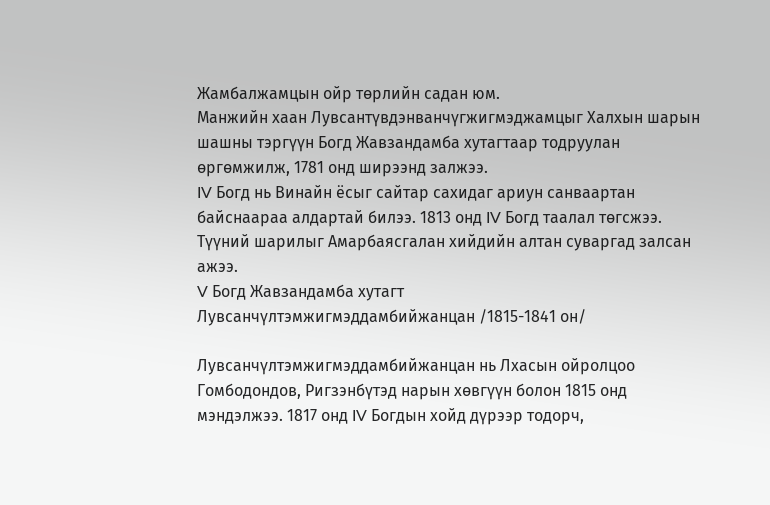Жамбалжамцын ойр төрлийн садан юм.
Манжийн хаан Лувсантүвдэнванчүгжигмэджамцыг Халхын шарын шашны тэргүүн Богд Жавзандамба хутагтаар тодруулан өргөмжилж, 1781 онд ширээнд залжээ.
IV Богд нь Винайн ёсыг сайтар сахидаг ариун санваартан байснаараа алдартай билээ. 1813 онд IV Богд таалал төгсжээ. Түүний шарилыг Амарбаясгалан хийдийн алтан суваргад залсан ажээ.
V Богд Жавзандамба хутагт
Лувсанчүлтэмжигмэддамбийжанцан /1815-1841 он/

Лувсанчүлтэмжигмэддамбийжанцан нь Лхасын ойролцоо Гомбодондов, Ригзэнбүтэд нарын хөвгүүн болон 1815 онд мэндэлжээ. 1817 онд IV Богдын хойд дүрээр тодорч,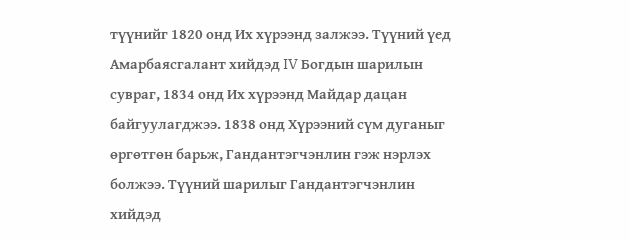түүнийг 1820 онд Их хүрээнд залжээ. Түүний үед Амарбаясгалант хийдэд IV Богдын шарилын сувраг, 1834 онд Их хүрээнд Майдар дацан байгуулагджээ. 1838 онд Хүрээний сүм дуганыг өргөтгөн барьж, Гандантэгчэнлин гэж нэрлэх болжээ. Түүний шарилыг Гандантэгчэнлин хийдэд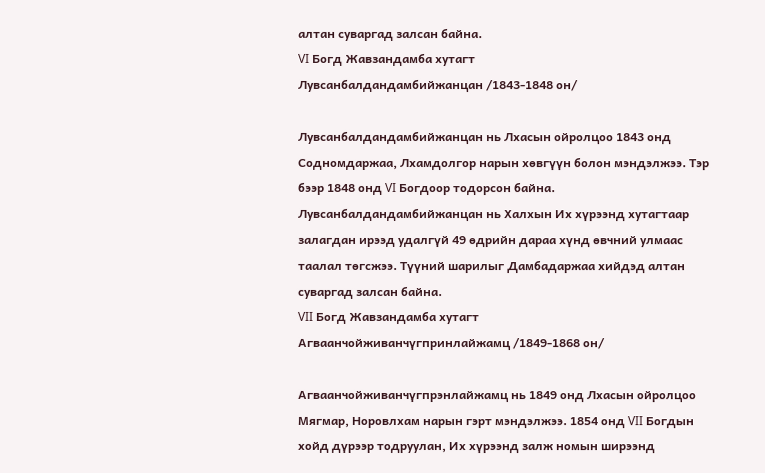алтан суваргад залсан байна.
VI Богд Жавзандамба хутагт
Лувсанбалдандамбийжанцан /1843-1848 он/

Лувсанбалдандамбийжанцан нь Лхасын ойролцоо 1843 онд Содномдаржаа, Лхамдолгор нарын хөвгүүн болон мэндэлжээ. Тэр бээр 1848 онд VI Богдоор тодорсон байна. Лувсанбалдандамбийжанцан нь Халхын Их хүрээнд хутагтаар залагдан ирээд удалгүй 49 өдрийн дараа хүнд өвчний улмаас таалал төгсжээ. Түүний шарилыг Дамбадаржаа хийдэд алтан суваргад залсан байна.
VII Богд Жавзандамба хутагт
Агваанчойживанчүгпринлайжамц /1849-1868 он/

Агваанчойживанчүгпрэнлайжамц нь 1849 онд Лхасын ойролцоо Мягмар, Норовлхам нарын гэрт мэндэлжээ. 1854 онд VII Богдын хойд дүрээр тодруулан, Их хүрээнд залж номын ширээнд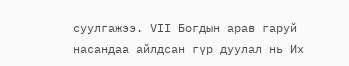суулгажээ. VII Богдын арав гаруй насандаа айлдсан гүр дуулал нь Их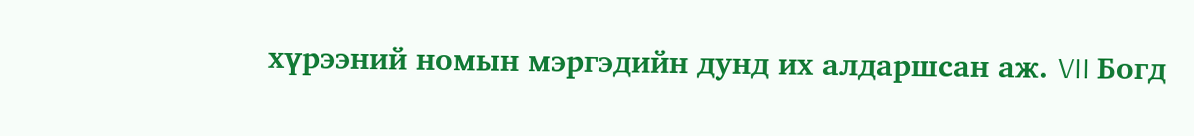хүрээний номын мэргэдийн дунд их алдаршсан аж. VII Богд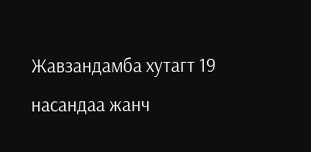Жавзандамба хутагт 19 насандаа жанч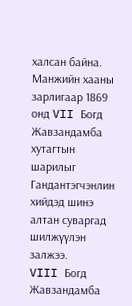халсан байна. Манжийн хааны зарлигаар 1869 онд VII Богд Жавзандамба хутагтын шарилыг Гандантэгчэнлин хийдэд шинэ алтан суваргад шилжүүлэн залжээ.
VIII Богд Жавзандамба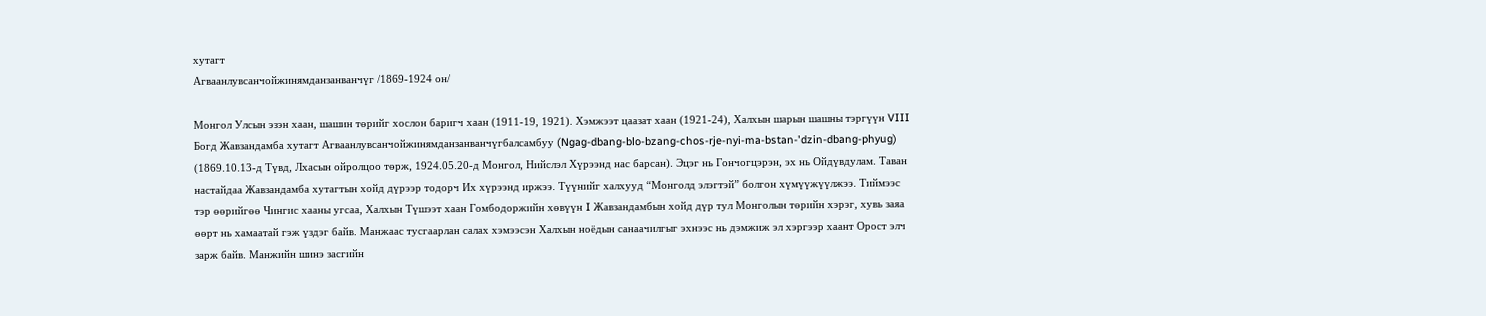хутагт
Агваанлувсанчойжинямданзанванчүг /1869-1924 он/

Монгол Улсын эзэн хаан, шашин төрийг хослон баригч хаан (1911-19, 1921). Хэмжээт цаазат хаан (1921-24), Халхын шарын шашны тэргүүн VIII Богд Жавзандамба хутагт Агваанлувсанчойжинямданзанванчүгбалсамбуу (Ngag-dbang-blo-bzang-chos-rje-nyi-ma-bstan-'dzin-dbang-phyug) (1869.10.13-д Түвд, Лхасын ойролцоо төрж, 1924.05.20-д Монгол, Нийслэл Хүрээнд нас барсан). Эцэг нь Гончогцэрэн, эх нь Ойдүвдулам. Таван настайдаа Жавзандамба хутагтын хойд дүрээр тодорч Их хүрээнд иржээ. Түүнийг халхууд “Монголд элэгтэй” болгон хүмүүжүүлжээ. Тиймээс тэр өөрийгөө Чингис хааны угсаа, Халхын Түшээт хаан Гомбодоржийн хөвүүн I Жавзандамбын хойд дүр тул Монголын төрийн хэрэг, хувь заяа өөрт нь хамаатай гэж үздэг байв. Манжаас тусгаарлан салах хэмээсэн Халхын ноёдын санаачилгыг эхнээс нь дэмжиж эл хэргээр хаант Орост элч зарж байв. Манжийн шинэ засгийн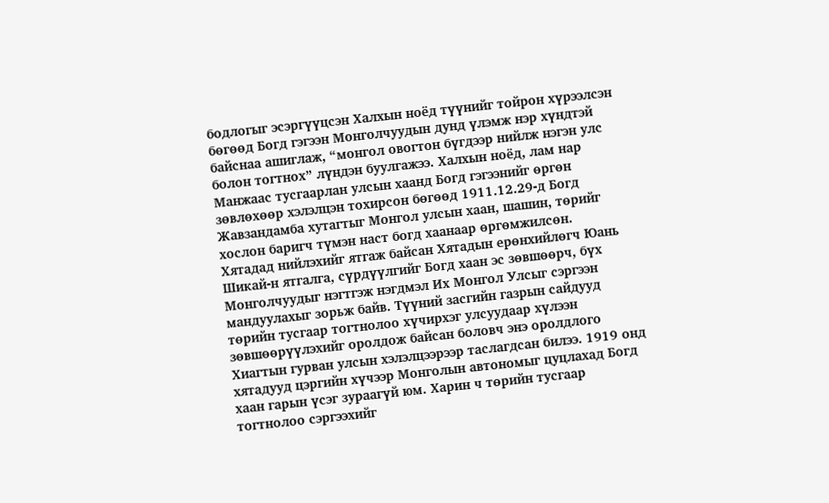бодлогыг эсэргүүцсэн Халхын ноёд түүнийг тойрон хүрээлсэн бөгөөд Богд гэгээн Монголчуудын дунд үлэмж нэр хүндтэй байснаа ашиглаж, “монгол овогтон бүгдээр нийлж нэгэн улс болон тогтнох” лүндэн буулгажээ. Халхын ноёд, лам нар Манжаас тусгаарлан улсын хаанд Богд гэгээнийг өргөн зөвлөхөөр хэлэлцэн тохирсон бөгөөд 1911.12.29-д Богд Жавзандамба хутагтыг Монгол улсын хаан, шашин, төрийг хослон баригч түмэн наст богд хаанаар өргөмжилсөн.
Хятадад нийлэхийг ятгаж байсан Хятадын ерөнхийлөгч Юань Шикай-н ятгалга, сүрдүүлгийг Богд хаан эс зөвшөөрч, бүх Монголчуудыг нэгтгэж нэгдмэл Их Монгол Улсыг сэргээн мандуулахыг зорьж байв. Түүний засгийн газрын сайдууд төрийн тусгаар тогтнолоо хүчирхэг улсуудаар хүлээн зөвшөөрүүлэхийг оролдож байсан боловч энэ оролдлого Хиагтын гурван улсын хэлэлцээрээр таслагдсан билээ. 1919 онд хятадууд цэргийн хүчээр Монголын автономыг цуцлахад Богд хаан гарын үсэг зураагүй юм. Харин ч төрийн тусгаар тогтнолоо сэргээхийг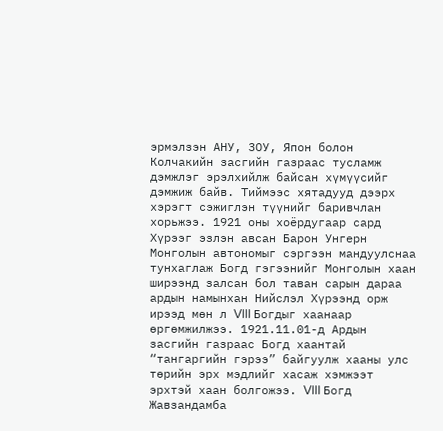эрмэлзэн АНУ, ЗОУ, Япон болон Колчакийн засгийн газраас тусламж дэмжлэг эрэлхийлж байсан хүмүүсийг дэмжиж байв. Тиймээс хятадууд дээрх хэрэгт сэжиглэн түүнийг баривчлан хорьжээ. 1921 оны хоёрдугаар сард Хүрээг эзлэн авсан Барон Унгерн Монголын автономыг сэргээн мандуулснаа тунхаглаж Богд гэгээнийг Монголын хаан ширээнд залсан бол таван сарын дараа ардын намынхан Нийслэл Хүрээнд орж ирээд мөн л VIII Богдыг хаанаар өргөмжилжээ. 1921.11.01-д Ардын засгийн газраас Богд хаантай “тангаргийн гэрээ” байгуулж хааны улс төрийн эрх мэдлийг хасаж хэмжээт эрхтэй хаан болгожээ. VIII Богд Жавзандамба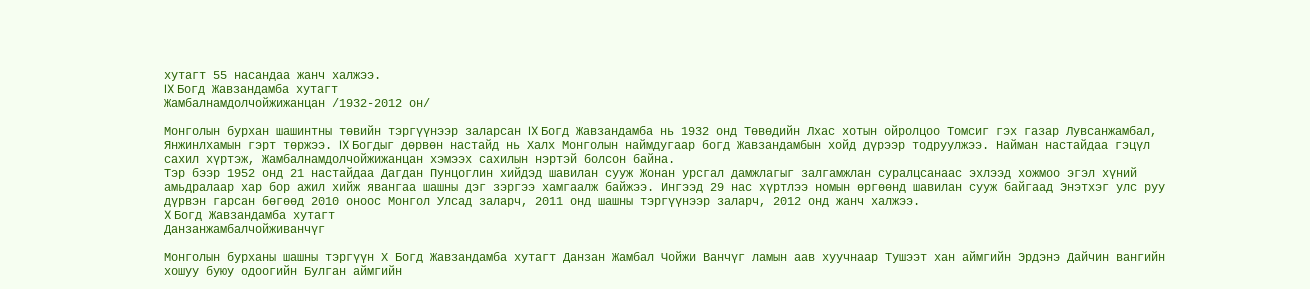хутагт 55 насандаа жанч халжээ.
IX Богд Жавзандамба хутагт
Жамбалнамдолчойжижанцан /1932-2012 он/

Монголын бурхан шашинтны төвийн тэргүүнээр заларсан IX Богд Жавзандамба нь 1932 онд Төвөдийн Лхас хотын ойролцоо Томсиг гэх газар Лувсанжамбал, Янжинлхамын гэрт төржээ. IX Богдыг дөрвөн настайд нь Халх Монголын наймдугаар богд Жавзандамбын хойд дүрээр тодруулжээ. Найман настайдаа гэцүл сахил хүртэж, Жамбалнамдолчойжижанцан хэмээх сахилын нэртэй болсон байна.
Тэр бээр 1952 онд 21 настайдаа Дагдан Пунцоглин хийдэд шавилан сууж Жонан урсгал дамжлагыг залгамжлан суралцсанаас эхлээд хожмоо эгэл хүний амьдралаар хар бор ажил хийж явангаа шашны дэг зэргээ хамгаалж байжээ. Ингээд 29 нас хүртлээ номын өргөөнд шавилан сууж байгаад Энэтхэг улс руу дүрвэн гарсан бөгөөд 2010 оноос Монгол Улсад заларч, 2011 онд шашны тэргүүнээр заларч, 2012 онд жанч халжээ.
X Богд Жавзандамба хутагт
Данзанжамбалчойживанчүг

Монголын бурханы шашны тэргүүн Х Богд Жавзандамба хутагт Данзан Жамбал Чойжи Ванчүг ламын аав хуучнаар Тушээт хан аймгийн Эрдэнэ Дайчин вангийн хошуу буюу одоогийн Булган аймгийн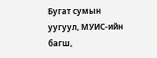Бугат сумын уугуул, МУИС-ийн багш,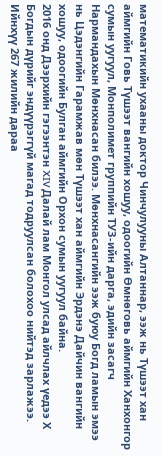математикийн ухааны доктор Чинчулууны Алтаннар, ээж нь Түшээт хан аймгийн Говь Түшээт вангийн хошуу, одоогийн Өмнөговь аймгийн Ханхонгор сумын уугуул, Монполимет группийн ТУЗ-ийн дарга, эдийн засагч Нармандахын Мөнхнасан билээ. Мөнхнасангийн ээж буюу Богд ламын эмээ нь Цэдэнгийн Гарамжав мөн Түшээт хан аймгийн Эрдэнэ Дайчин вангийн хошуу, одоогийн Булган аймгийн Орхон сумын уугуул байна.
2016 онд Дээрхийн гэгээнтэн XIV Далай лам Монгол улсад айлчлах үедээ Х Богдын дүрийг эндүүрэггүй магад тодруулсан болохоо нийтэд зарлажээ.
Ийнхүү 267 жилийн дараа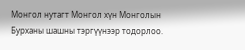Монгол нутагт Монгол хүн Монголын Бурханы шашны тэргүүнээр тодорлоо.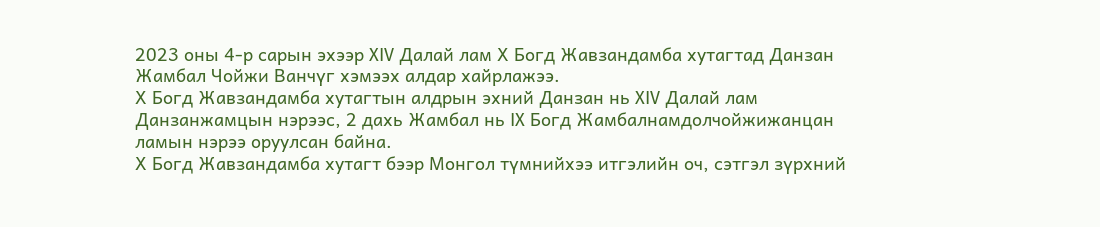2023 оны 4-р сарын эхээр XIV Далай лам Х Богд Жавзандамба хутагтад Данзан Жамбал Чойжи Ванчүг хэмээх алдар хайрлажээ.
Х Богд Жавзандамба хутагтын алдрын эхний Данзан нь XIV Далай лам Данзанжамцын нэрээс, 2 дахь Жамбал нь IX Богд Жамбалнамдолчойжижанцан ламын нэрээ оруулсан байна.
Х Богд Жавзандамба хутагт бээр Монгол түмнийхээ итгэлийн оч, сэтгэл зүрхний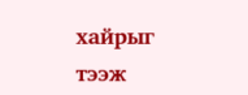хайрыг тээж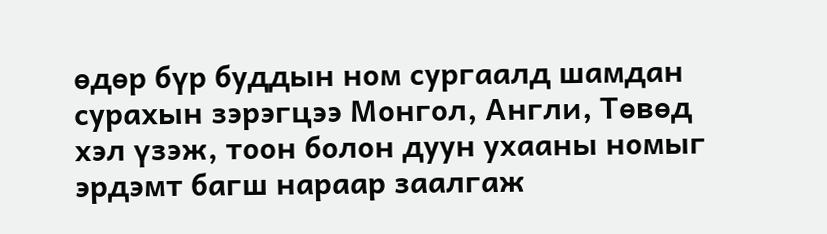өдөр бүр буддын ном сургаалд шамдан сурахын зэрэгцээ Монгол, Англи, Төвөд хэл үзэж, тоон болон дуун ухааны номыг эрдэмт багш нараар заалгаж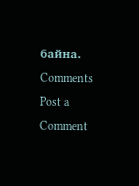байна.
Comments
Post a Comment